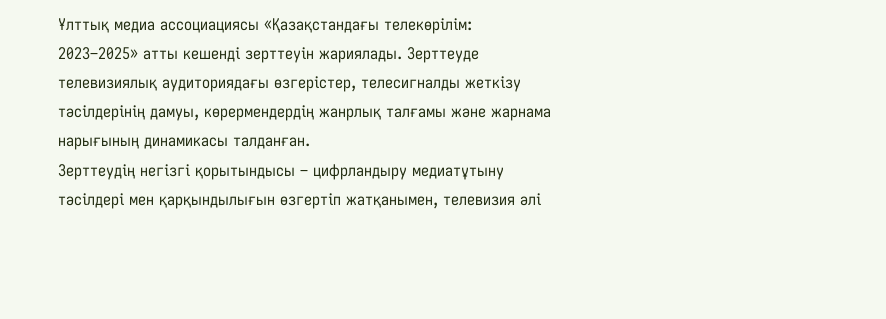Ұлттық медиа ассоциациясы «Қазақстандағы телекөрілім: 2023–2025» атты кешенді зерттеуін жариялады. Зерттеуде телевизиялық аудиториядағы өзгерістер, телесигналды жеткізу тәсілдерінің дамуы, көрермендердің жанрлық талғамы және жарнама нарығының динамикасы талданған.
Зерттеудің негізгі қорытындысы – цифрландыру медиатұтыну тәсілдері мен қарқындылығын өзгертіп жатқанымен, телевизия әлі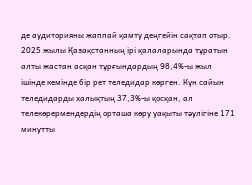де аудиторияны жаппай қамту деңгейін сақтап отыр. 2025 жылы Қазақстанның ірі қалаларында тұратын алты жастан асқан тұрғындардың 98,4%-ы жыл ішінде кемінде бір рет теледидар көрген. Күн сайын теледидарды халықтың 37,3%-ы қосқан, ал телекөрермендердің орташа көру уақыты тәулігіне 171 минутты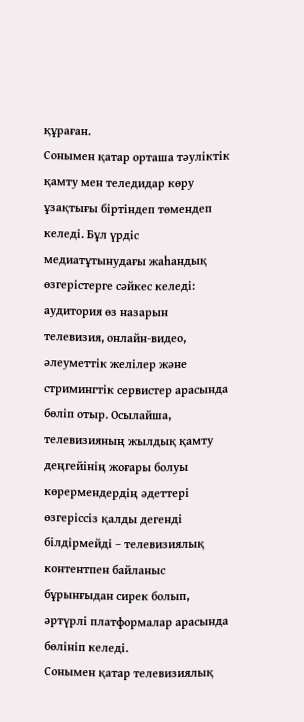құраған.
Сонымен қатар орташа тәуліктік қамту мен теледидар көру ұзақтығы біртіндеп төмендеп келеді. Бұл үрдіс медиатұтынудағы жаһандық өзгерістерге сәйкес келеді: аудитория өз назарын телевизия, онлайн-видео, әлеуметтік желілер және стримингтік сервистер арасында бөліп отыр. Осылайша, телевизияның жылдық қамту деңгейінің жоғары болуы көрермендердің әдеттері өзгеріссіз қалды дегенді білдірмейді – телевизиялық контентпен байланыс бұрынғыдан сирек болып, әртүрлі платформалар арасында бөлініп келеді.
Сонымен қатар телевизиялық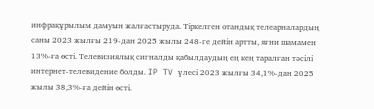инфрақұрылым дамуын жалғастыруда. Тіркелген отандық телеарналардың саны 2023 жылғы 219-дан 2025 жылы 248-ге дейін артты, яғни шамамен 13%-ға өсті. Телевизиялық сигналды қабылдаудың ең кең таралған тәсілі интернет-телевидение болды. IP TV үлесі 2023 жылғы 34,1%-дан 2025 жылы 38,3%-ға дейін өсті.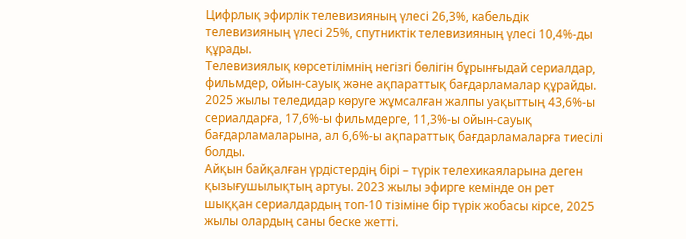Цифрлық эфирлік телевизияның үлесі 26,3%, кабельдік телевизияның үлесі 25%, спутниктік телевизияның үлесі 10,4%-ды құрады.
Телевизиялық көрсетілімнің негізгі бөлігін бұрынғыдай сериалдар, фильмдер, ойын-сауық және ақпараттық бағдарламалар құрайды. 2025 жылы теледидар көруге жұмсалған жалпы уақыттың 43,6%-ы сериалдарға, 17,6%-ы фильмдерге, 11,3%-ы ойын-сауық бағдарламаларына, ал 6,6%-ы ақпараттық бағдарламаларға тиесілі болды.
Айқын байқалған үрдістердің бірі – түрік телехикаяларына деген қызығушылықтың артуы. 2023 жылы эфирге кемінде он рет шыққан сериалдардың топ-10 тізіміне бір түрік жобасы кірсе, 2025 жылы олардың саны беске жетті.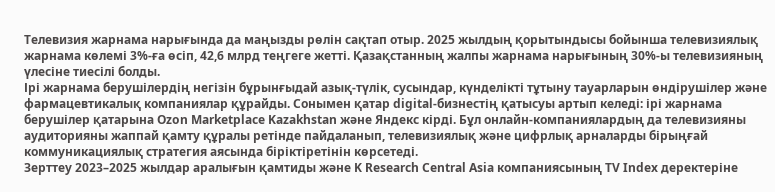Телевизия жарнама нарығында да маңызды рөлін сақтап отыр. 2025 жылдың қорытындысы бойынша телевизиялық жарнама көлемі 3%-ға өсіп, 42,6 млрд теңгеге жетті. Қазақстанның жалпы жарнама нарығының 30%-ы телевизияның үлесіне тиесілі болды.
Ірі жарнама берушілердің негізін бұрынғыдай азық-түлік, сусындар, күнделікті тұтыну тауарларын өндірушілер және фармацевтикалық компаниялар құрайды. Сонымен қатар digital-бизнестің қатысуы артып келеді: ірі жарнама берушілер қатарына Ozon Marketplace Kazakhstan және Яндекс кірді. Бұл онлайн-компаниялардың да телевизияны аудиторияны жаппай қамту құралы ретінде пайдаланып, телевизиялық және цифрлық арналарды бірыңғай коммуникациялық стратегия аясында біріктіретінін көрсетеді.
Зерттеу 2023–2025 жылдар аралығын қамтиды және K Research Central Asia компаниясының TV Index деректеріне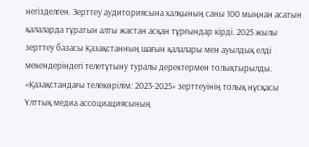негізделген. Зерттеу аудиториясына халқының саны 100 мыңнан асатын қалаларда тұратын алты жастан асқан тұрғындар кірді. 2025 жылы зерттеу базасы Қазақстанның шағын қалалары мен ауылдық елді мекендеріндегі телетұтыну туралы деректермен толықтырылды.
«Қазақстандағы телекөрілім: 2023-2025» зерттеуінің толық нұсқасы Ұлттық медиа ассоциациясының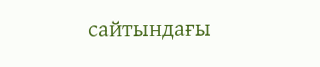сайтындағы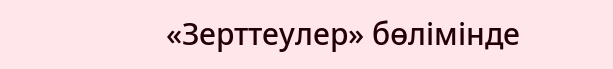«Зерттеулер» бөлімінде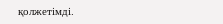қолжетімді.